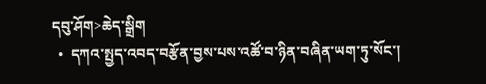དབུ་ཤོག>ཆེད་སྒྲིག
  •  དཀའ་སྤྱད་འབད་བརྩོན་བྱས་པས་འཚོ་བ་ཉིན་བཞིན་ཡག་ཏུ་སོང་།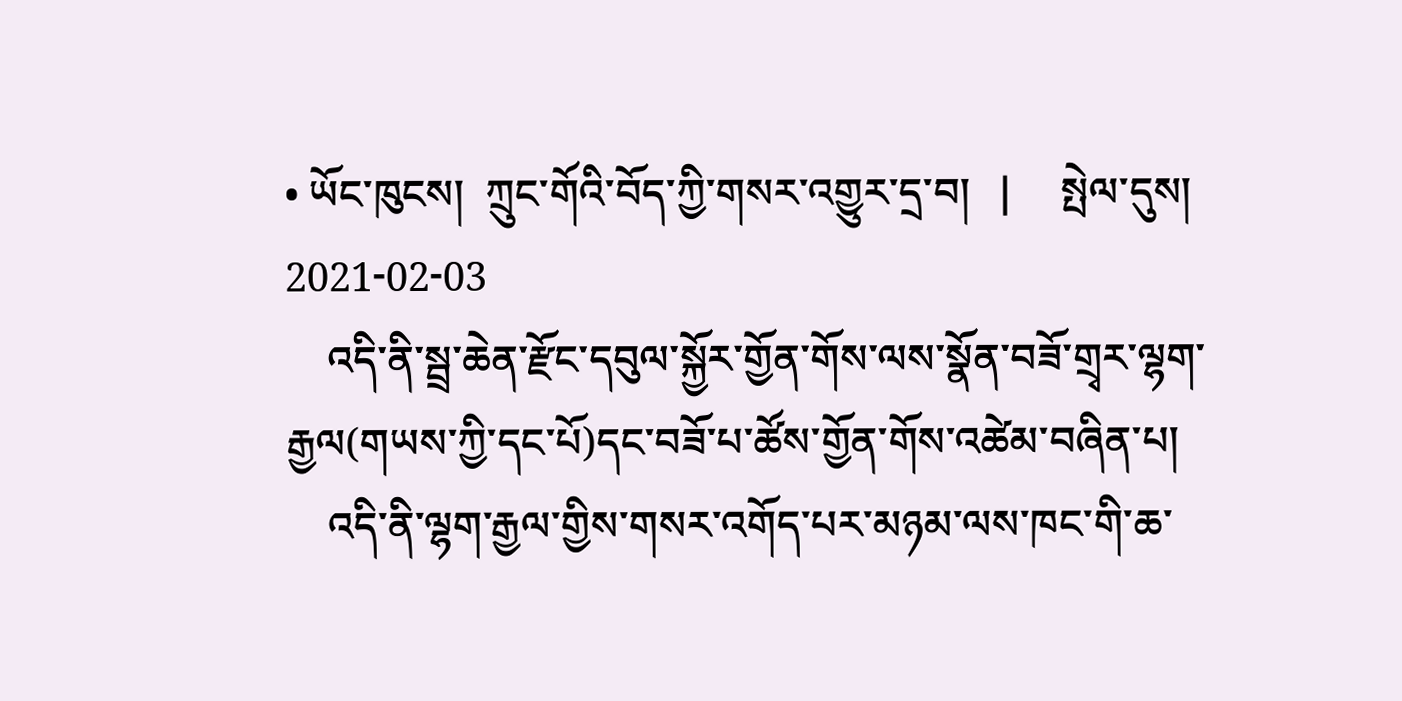• ཡོང་ཁུངས།  ཀྲུང་གོའི་བོད་ཀྱི་གསར་འགྱུར་དྲ་བ།   |     སྤེལ་དུས།  2021-02-03
    འདི་ནི་སྦྲ་ཆེན་རྫོང་དབུལ་སྐྱོར་གྱོན་གོས་ལས་སྣོན་བཟོ་གྲྭར་ལྷག་རྒྱལ(གཡས་ཀྱི་དང་པོ)དང་བཟོ་པ་ཚོས་གྱོན་གོས་འཚེམ་བཞིན་པ།
    འདི་ནི་ལྷག་རྒྱལ་གྱིས་གསར་འགོད་པར་མཉམ་ལས་ཁང་གི་ཆ་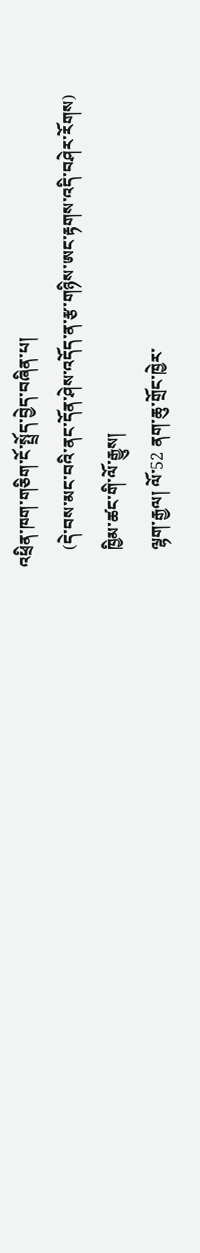འཕྲིན་ཁག་གཅིག་ངོ་སྤྲོད་བྱེད་བཞིན་པ།
    (དེ་བས་མང་བའི་ནང་དོན་ཤེས་འདོད་ན་རྩ་གཉིས་ཨང་རྟགས་འདི་བཤེར་རོགས)
    ཁྱིམ་ཚང་གི་ལོ་རྒྱུས།
    ལྷག་རྒྱལ། ལོ་52 ནག་ཆུ་གྲོང་ཁྱེར་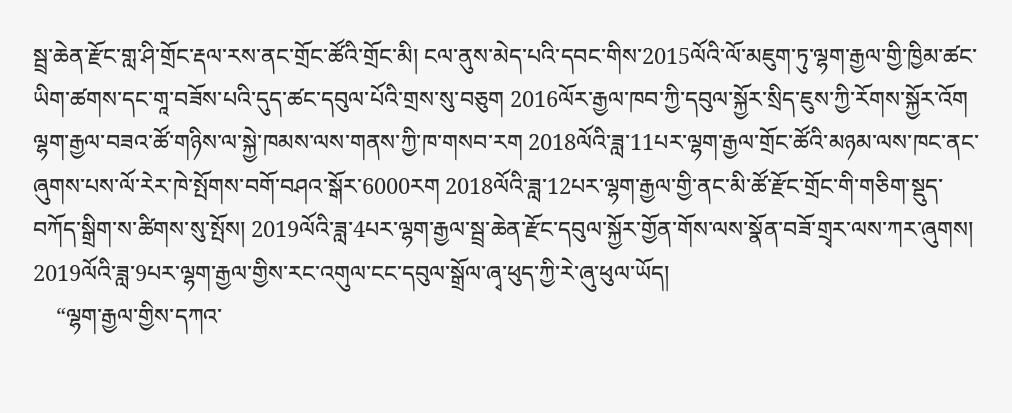སྦྲ་ཆེན་རྫོང་གླ་ཤི་གྲོང་རྡལ་རས་ནང་གྲོང་ཚོའི་གྲོང་མི། ངལ་ནུས་མེད་པའི་དབང་གིས་2015ལོའི་ལོ་མཇུག་ཏུ་ལྷག་རྒྱལ་གྱི་ཁྱིམ་ཚང་ཡིག་ཚགས་དང་གཱ་བཟོས་པའི་དུད་ཚང་དབུལ་པོའི་གྲས་སུ་བཅུག 2016ལོར་རྒྱལ་ཁབ་ཀྱི་དབུལ་སྐྱོར་སྲིད་ཇུས་ཀྱི་རོགས་སྐྱོར་འོག ལྷག་རྒྱལ་བཟའ་ཚོ་གཉིས་ལ་སྐྱེ་ཁམས་ལས་གནས་ཀྱི་ཁ་གསབ་རག 2018ལོའི་ཟླ་11པར་ལྷག་རྒྱལ་གྲོང་ཚོའི་མཉམ་ལས་ཁང་ནང་ཞུགས་པས་ལོ་རེར་ཁེ་སྤོགས་བགོ་བཤའ་སྒོར་6000རག 2018ལོའི་ཟླ་12པར་ལྷག་རྒྱལ་གྱི་ནང་མི་ཚོ་རྫོང་གྲོང་གི་གཅིག་སྡུད་བཀོད་སྒྲིག་ས་ཚིགས་སུ་སྤོས། 2019ལོའི་ཟླ་4པར་ལྷག་རྒྱལ་སྦྲ་ཆེན་རྫོང་དབུལ་སྐྱོར་གྱོན་གོས་ལས་སྣོན་བཟོ་གྲྭར་ལས་ཀར་ཞུགས། 2019ལོའི་ཟླ་9པར་ལྷག་རྒྱལ་གྱིས་རང་འགུལ་ངང་དབུལ་སྒྲོལ་ཞྭ་ཕུད་ཀྱི་རེ་ཞུ་ཕུལ་ཡོད།
    “ལྷག་རྒྱལ་གྱིས་དཀའ་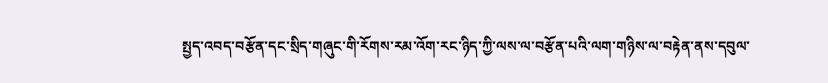སྤྱད་འབད་བརྩོན་དང་སྲིད་གཞུང་གི་རོགས་རམ་འོག་རང་ཉིད་ཀྱི་ལས་ལ་བརྩོན་པའི་ལག་གཉིས་ལ་བརྟེན་ནས་དབུལ་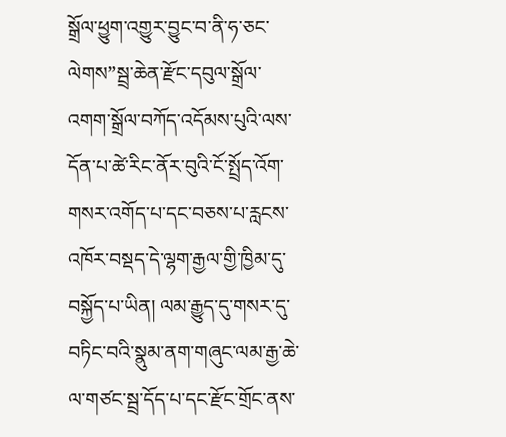སྒྲོལ་ཕྱུག་འགྱུར་བྱུང་བ་ནི་ཧ་ཅང་ལེགས”སྦྲ་ཆེན་རྫོང་དབུལ་སྒྲོལ་འགག་སྒྲོལ་བཀོད་འདོམས་པུའི་ལས་དོན་པ་ཚེ་རིང་ནོར་བུའི་ངོ་སྤྲོད་འོག་གསར་འགོད་པ་དང་བཅས་པ་རླངས་འཁོར་བསྡད་དེ་ལྷག་རྒྱལ་གྱི་ཁྱིམ་དུ་བསྐྱོད་པ་ཡིན། ལམ་རྒྱུད་དུ་གསར་དུ་བཏིང་བའི་སྣུམ་ནག་གཞུང་ལམ་རྒྱ་ཆེ་ལ་གཙང་སྦྲ་དོད་པ་དང་རྫོང་གྲོང་ནས་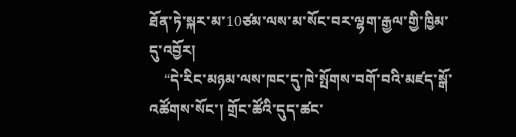ཐོན་ཏེ་སྐར་མ་10ཙམ་ལས་མ་སོང་བར་ལྷག་རྒྱལ་གྱི་ཁྱིམ་དུ་འབྱོར།
    “དེ་རིང་མཉམ་ལས་ཁང་དུ་ཁེ་སྤོགས་བགོ་བའི་མཛད་སྒོ་འཚོགས་སོང་། གྲོང་ཚོའི་དུད་ཚང་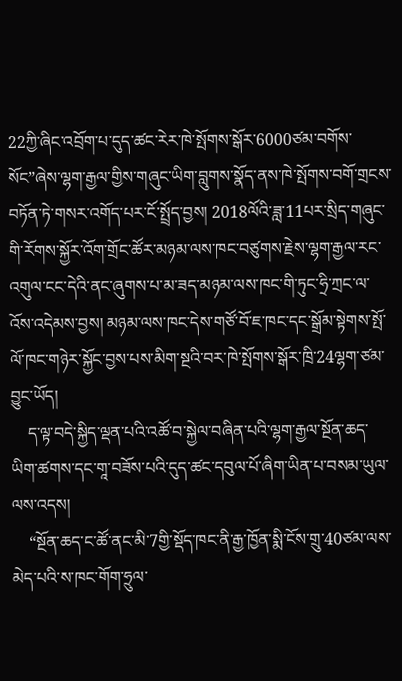22ཀྱི་ཞིང་འབྲོག་པ་དུད་ཚང་རེར་ཁེ་སྤོགས་སྒོར་6000ཙམ་བགོས་སོང”ཞེས་ལྷག་རྒྱལ་གྱིས་གཞུང་ཡིག་བླུགས་སྣོད་ནས་ཁེ་སྤོགས་བགོ་གྲངས་བཏོན་ཏེ་གསར་འགོད་པར་ངོ་སྤྲོད་བྱས། 2018ལོའི་ཟླ་11པར་སྲིད་གཞུང་གི་རོགས་སྐྱོར་འོག་གྲོང་ཚོར་མཉམ་ལས་ཁང་བཙུགས་རྗེས་ལྷག་རྒྱལ་རང་འགུལ་ངང་དེའི་ནང་ཞུགས་པ་མ་ཟད་མཉམ་ལས་ཁང་གི་ཏུང་ཧྲི་ཀྲང་ལ་འོས་འདེམས་བྱས། མཉམ་ལས་ཁང་དེས་གཙོ་བོ་ཇ་ཁང་དང་སྒྲོམ་སྟེགས་སྤོ་ལོ་ཁང་གཉེར་སྐྱོང་བྱས་པས་མིག་སྔའི་བར་ཁེ་སྤོགས་སྒོར་ཁྲི་24ལྷག་ཙམ་བྱུང་ཡོད།
    ད་ལྟ་བདེ་སྐྱིད་ལྡན་པའི་འཚོ་བ་སྐྱེལ་བཞིན་པའི་ལྷག་རྒྱལ་སྔོན་ཆད་ཡིག་ཚགས་དང་གཱ་བཟོས་པའི་དུད་ཚང་དབུལ་པོ་ཞིག་ཡིན་པ་བསམ་ཡུལ་ལས་འདས།
    “སྔོན་ཆད་ང་ཚོ་ནང་མི་7གྱི་སྡོད་ཁང་ནི་རྒྱ་ཁྱོན་སྨི་ངོས་གྲུ་40ཙམ་ལས་མེད་པའི་ས་ཁང་གོག་ཧྲུལ་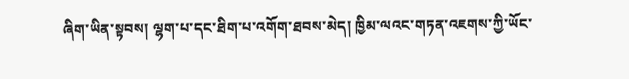ཞིག་ཡིན་སྟབས། ལྷག་པ་དང་ཐིག་པ་འགོག་ཐབས་མེད། ཁྱིམ་ལའང་གཏན་འཇགས་ཀྱི་ཡོང་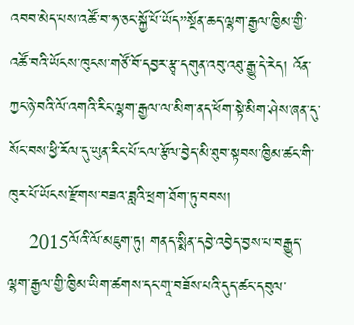འབབ་མེད་པས་འཚོ་བ་ཧ་ཅང་སྐྱོ་པོ་ཡོད”སྔོན་ཆད་ལྷག་རྒྱལ་ཁྱིམ་གྱི་འཚོ་བའི་ཡོངས་ཁུངས་གཙོ་བོ་དབྱར་རྩྭ་དགུན་འབུ་འཐུ་རྒྱུ་དེ་རེད། འོན་ཀྱང་ཉེ་བའི་ལོ་འགའི་རིང་ལྷག་རྒྱལ་ལ་མིག་ནད་ཕོག་སྟེ་མིག་ཤེས་ཞན་དུ་སོང་བས་ཕྱི་རོལ་དུ་ཡུན་རིང་པོ་ངལ་རྩོལ་བྱེད་མི་ཐུབ་སྟབས་ཁྱིམ་ཚང་གི་ཁུར་པོ་ཡོངས་རྫོགས་བཟའ་ཟླའི་ཕྲག་ཐོག་ཏུ་བབས།
    2015ལོའི་ལོ་མཇུག་ཏུ། གནད་སྨིན་དབྱེ་འབྱེད་བྱས་པ་བརྒྱུད་ལྷག་རྒྱལ་གྱི་ཁྱིམ་ཡིག་ཚགས་དང་གཱ་བཟོས་པའི་དུད་ཚང་དབུལ་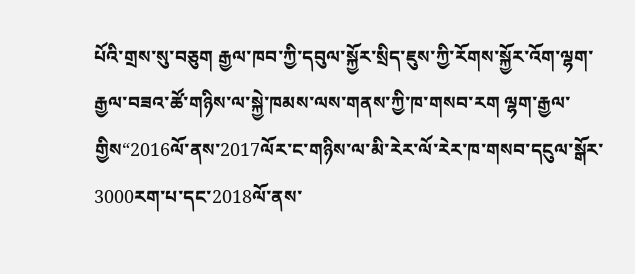པོའི་གྲས་སུ་བཅུག རྒྱལ་ཁབ་ཀྱི་དབུལ་སྐྱོར་སྲིད་ཇུས་ཀྱི་རོགས་སྐྱོར་འོག་ལྷག་རྒྱལ་བཟའ་ཚོ་གཉིས་ལ་སྐྱེ་ཁམས་ལས་གནས་ཀྱི་ཁ་གསབ་རག ལྷག་རྒྱལ་གྱིས“2016ལོ་ནས་2017ལོར་ང་གཉིས་ལ་མི་རེར་ལོ་རེར་ཁ་གསབ་དངུལ་སྒོར་3000རག་པ་དང་2018ལོ་ནས་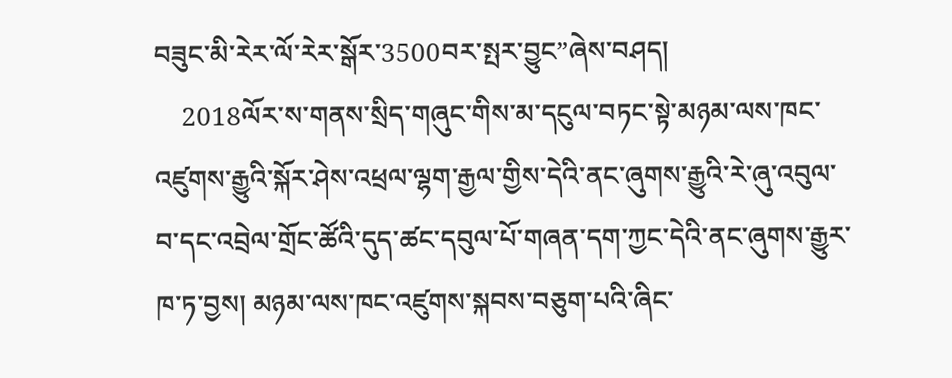བཟུང་མི་རེར་ལོ་རེར་སྒོར་3500བར་སྤར་བྱུང”ཞེས་བཤད།
    2018ལོར་ས་གནས་སྲིད་གཞུང་གིས་མ་དངུལ་བཏང་སྟེ་མཉམ་ལས་ཁང་འཛུགས་རྒྱུའི་སྐོར་ཤེས་འཕྲལ་ལྷག་རྒྱལ་གྱིས་དེའི་ནང་ཞུགས་རྒྱུའི་རེ་ཞུ་འབུལ་བ་དང་འབྲེལ་གྲོང་ཚོའི་དུད་ཚང་དབུལ་པོ་གཞན་དག་ཀྱང་དེའི་ནང་ཞུགས་རྒྱུར་ཁ་ཏ་བྱས། མཉམ་ལས་ཁང་འཛུགས་སྐབས་བཅུག་པའི་ཞིང་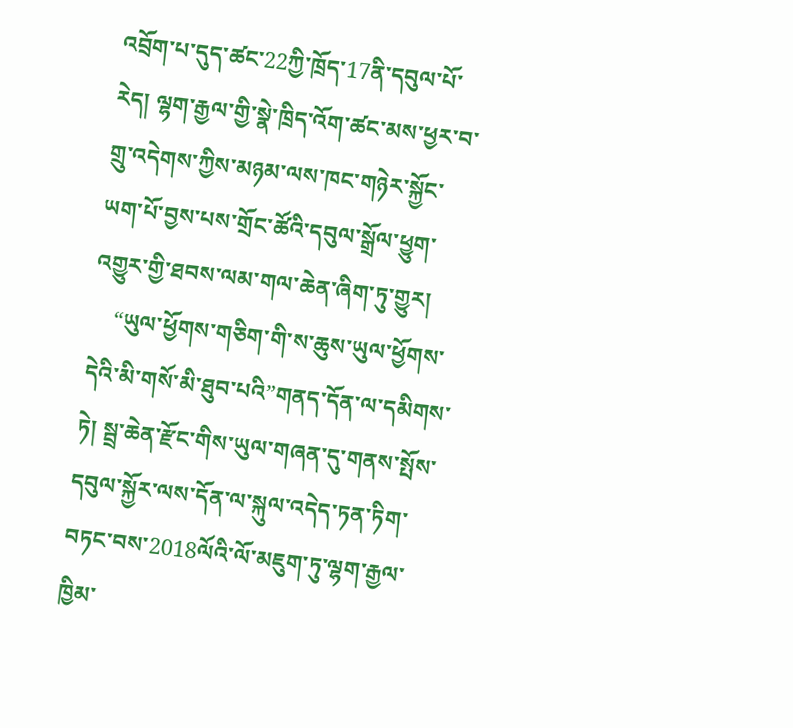འབྲོག་པ་དུད་ཚང་22ཀྱི་ཁྲོད་17ནི་དབུལ་པོ་རེད། ལྷག་རྒྱལ་གྱི་སྣེ་ཁྲིད་འོག་ཚང་མས་ཕྱར་བ་གྲུ་འདེགས་ཀྱིས་མཉམ་ལས་ཁང་གཉེར་སྐྱོང་ཡག་པོ་བྱས་པས་གྲོང་ཚོའི་དབུལ་སྒྲོལ་ཕྱུག་འགྱུར་གྱི་ཐབས་ལམ་གལ་ཆེན་ཞིག་ཏུ་གྱུར།
    “ཡུལ་ཕྱོགས་གཅིག་གི་ས་ཆུས་ཡུལ་ཕྱོགས་དེའི་མི་གསོ་མི་ཐུབ་པའི”གནད་དོན་ལ་དམིགས་ཏེ། སྦྲ་ཆེན་རྫོང་གིས་ཡུལ་གཞན་དུ་གནས་སྤོས་དབུལ་སྐྱོར་ལས་དོན་ལ་སྐུལ་འདེད་ཏན་ཏིག་བཏང་བས་2018ལོའི་ལོ་མཇུག་ཏུ་ལྷག་རྒྱལ་ཁྱིམ་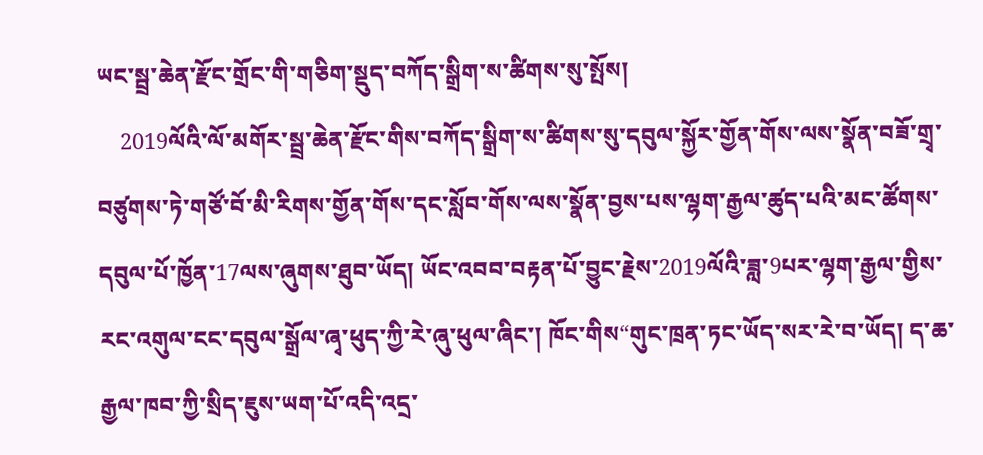ཡང་སྦྲ་ཆེན་རྫོང་གྲོང་གི་གཅིག་སྡུད་བཀོད་སྒྲིག་ས་ཚིགས་སུ་སྤོས།
    2019ལོའི་ལོ་མགོར་སྦྲ་ཆེན་རྫོང་གིས་བཀོད་སྒྲིག་ས་ཚིགས་སུ་དབུལ་སྐྱོར་གྱོན་གོས་ལས་སྣོན་བཟོ་གྲྭ་བཙུགས་ཏེ་གཙོ་བོ་མི་རིགས་གྱོན་གོས་དང་སློབ་གོས་ལས་སྣོན་བྱས་པས་ལྷག་རྒྱལ་ཚུད་པའི་མང་ཚོགས་དབུལ་པོ་ཁྱོན་17ལས་ཞུགས་ཐུབ་ཡོད། ཡོང་འབབ་བརྟན་པོ་བྱུང་རྗེས་2019ལོའི་ཟླ་9པར་ལྷག་རྒྱལ་གྱིས་རང་འགུལ་ངང་དབུལ་སྒྲོལ་ཞྭ་ཕུད་ཀྱི་རེ་ཞུ་ཕུལ་ཞིང་། ཁོང་གིས“གུང་ཁྲན་ཏང་ཡོད་སར་རེ་བ་ཡོད། ད་ཆ་རྒྱལ་ཁབ་ཀྱི་སྲིད་ཇུས་ཡག་པོ་འདི་འདྲ་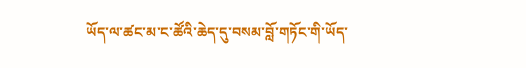ཡོད་ལ་ཚང་མ་ང་ཚོའི་ཆེད་དུ་བསམ་བློ་གཏོང་གི་ཡོད་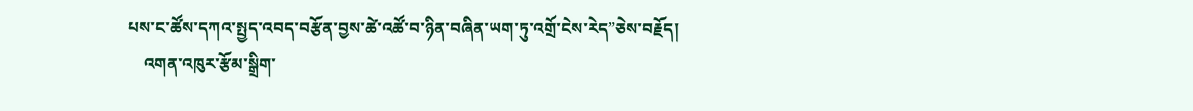པས་ང་ཚོས་དཀའ་སྤྱད་འབད་བརྩོན་བྱས་ཚེ་འཚོ་བ་ཉིན་བཞིན་ཡག་ཏུ་འགྲོ་ངེས་རེད”ཅེས་བརྗོད།
    འགན་འཁུར་རྩོམ་སྒྲིག་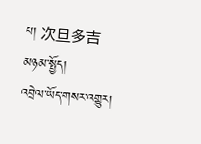པ། 次旦多吉
མཉམ་སྤྱོད།
འབྲེལ་ཡོད་གསར་འགྱུར།